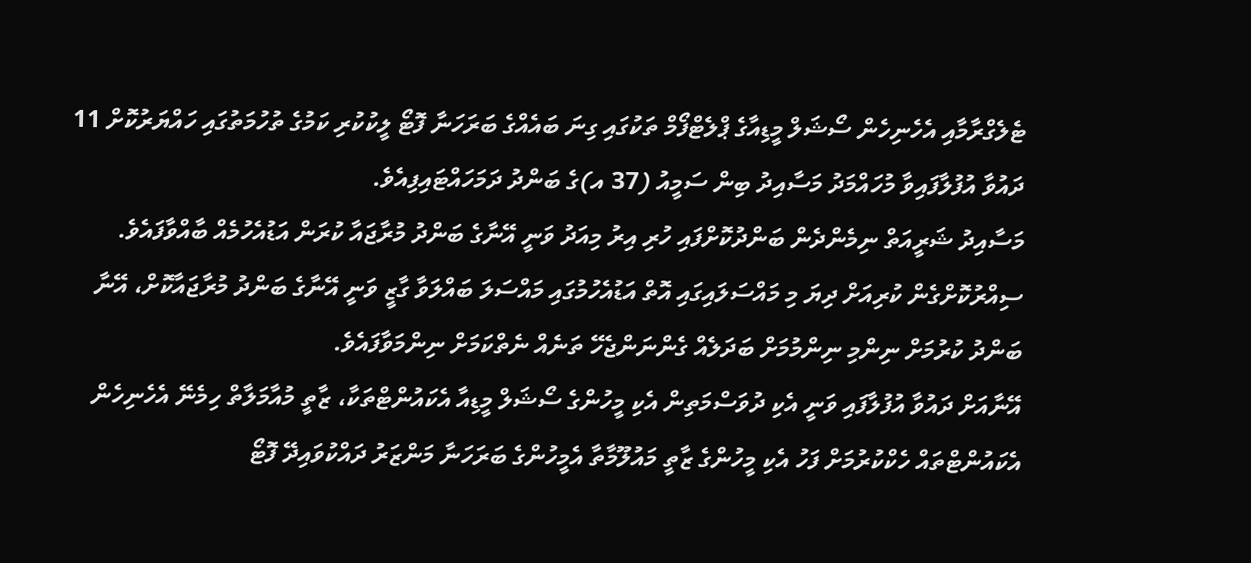ޓެލެގްރާމާއި އެހެނިހެން ސޯޝަލް މީޑިއާގެ ޕްލެޓްފޯމް ތަކުގައި ގިނަ ބައެއްގެ ބަރަހަނާ ފޮޓޯ ލީކުކުރި ކަމުގެ ތުހުމަތުގައި ހައްޔަރުކޮށް 11 ދައުވާ އުފުލާފައިވާ މުހައްމަދު މަސާއިދު ބިން ސަމީއު (37 އ)ގެ ބަންދު ދަމަހައްޓައިފިއެވެ.
މަސާއިދު ޝަރީއަތް ނިމެންދެން ބަންދުކޮށްފައި ހުރި އިރު މިއަދު ވަނީ އޭނާގެ ބަންދު މުރާޖައާ ކުރަން އަޑުއެހުމެއް ބާއްވާފައެވެ. ސިއްރުކޮށްގެން ކުރިއަށް ދިޔަ މި މައްސަލައިގައި އޮތް އަޑުއެހުމުގައި މައްސަލަ ބައްލަވާ ގާޒީ ވަނީ އޭނާގެ ބަންދު މުރާޖައާކޮށް، އޭނާ ބަންދު ކުރުމަށް ނިންމި ނިންމުމަށް ބަދަލެއް ގެންނަންޖެހޭ ތަނެއް ނެތްކަމަށް ނިންމަވާފައެވެ.
އޭނާއަށް ދައުވާ އުފުލާފައި ވަނީ އެކި ދުވަސްމަތިން އެކި މީހުންގެ ސޯޝަލް މީޑިއާ އެކައުންޓްތަކާ، ޒާތީ މުއާމަލާތް ހިމެނޭ އެހެނިހެން އެކައުންޓްތައް ހެކްކުރުމަށް ފަހު އެކި މީހުންގެ ޒާތީ މައުލޫމާތާ އެމީހުންގެ ބަރަހަނާ މަންޒަރު ދައްކުވައިދޭ ފޮޓޯ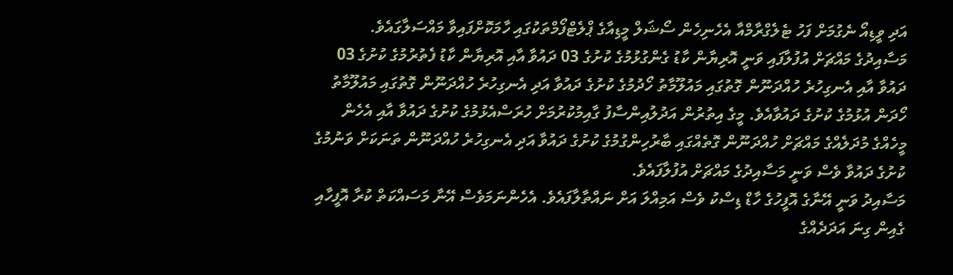އަދި ވީޑިއޯ ނެގުމަށް ފަހު ޓެލެގްރާމްއާ އެހެނިހެން ސޯޝަލް މީޑިއާގެ ޕްލެޓްފޯމްތަކުގައި ހާމަކޮށްފައިވާ މައްސަލާގައެވެ.
މަސާއިދުގެ މައްޗަށް އުފުލާފައި ވަނީ އޮރިޔާން ކާޑު ގެންގުޅުމުގެ ކުށުގެ 03 ދައުވާ އާއި އޮރިޔާން ކާޑު ފެތުރުމުގެ ކުށުގެ 03 ދައުވާ އާއި އެނގިހުރެ ހުއްދަނޫން ގޮތުގައި މައުލޫމާތު ހޯދުމުގެ ކުށުގެ ދައުވާ އަދި އެނގިހުރެ ހުއްދަނޫން ގޮތުގައި މައުލޫމާތު ހޯދަން އުޅުމުގެ ކުށުގެ ދައުވާއެވެ. މީގެ އިތުރުން އަދުލުއިންސާފު ގާއިމުކުރުމަށް ހުރަސްއެޅުމުގެ ކުށުގެ ދައުވާ އާއި އެހެން މީހެއްގެ މުދަލެއްގެ މައްޗަށް ހުއްދަނޫން ގޮތެއްގައި ބާރުހިންގުމުގެ ކުށުގެ ދައުވާ އަދި އެނގިހުރެ ހުއްދަނޫން ތަނަކަށް ވަނުމުގެ ކުށުގެ ދައުވާ ވެސް ވަނީ މަސާއިދުގެ މައްޗަށް އުފުލާފައެވެ.
މަސާއިދު ވަނީ އޭނާގެ އޮފީހުގެ ހާޑް ޑިސްކު ވެސް އަމިއްލަ އަށް ނައްތާލާފައެވެ. އެހެންނަމަވެސް އޭނާ މަސައްކަތް ކުރާ އޮފީހާއި ގެއިން ގިނަ އަދަދެއްގެ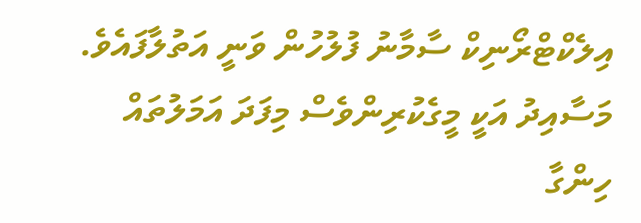އިލެކްޓްރޯނިކް ސާމާނު ފުލުހުން ވަނީ އަތުލާފައެވެ. މަސާއިދު އަކީ މީގެކުރިންވެސް މިފަދަ އަމަލުތައް ހިންގާ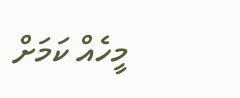މީހެއް ކަމަށް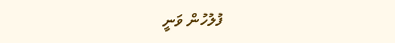ފުލުހުން ވަނީ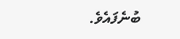ބުނެފައެވެ.